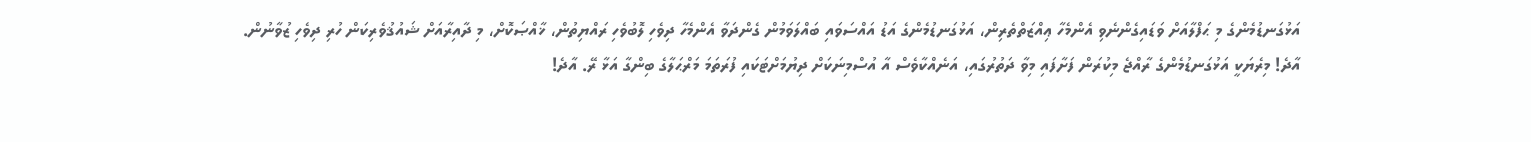އަޅުގަނޑުމެންގެ މި ޙަފްލާއަށް ވަޑައިގެންނެވި އެންމެހާ ޢިއްޒަތްތެރިން، އަޅުގަނޑުމެންގެ އަޑު އައްސަވައި ބައްލަވަމުން ގެންދަވާ އެންމެހާ ދިވެހި ލޮބުވެހި ރައްޔިތުން، ޚާއްޞަކޮށް، މި ދާއިރާއަށް ޝައުޤުވެރިކަން ހުރި ދިވެހި ޒުވާނުން.
އާދެ! މިރެޔަކީ އަޅުގަނޑުމެންގެ ރާއްޖެ މިކުރަން ފަށާފައި މިވާ ދަތުރުގައި، އަނެއްކާވެސް އާ އުސްމިނަކަށް ދިޔުމަށްޓަކައި ފުރަތަމަ މަރްޙަލާގެ ބިންގާ އަޅާ ރޭ. އާދެ!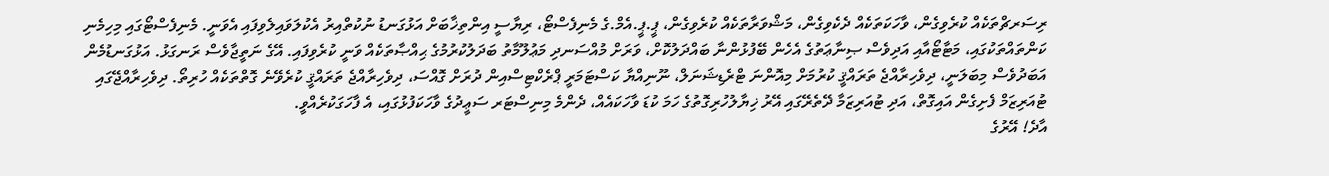ރިސަރޗްތަކެއް ކުރެވިގެން، ވާހަކަތަކެއް ދެކެވިގެން، މަޝްވަރާތަކެއް ކުރެވިގެން، ޕީ.ޕީ.އެމް.ގެ މެނިފެސްޓޯ، ރިޔާސީ އިންތިޚާބަށް އަޅުގަނޑު ނުކުތްއިރު އެކުލަވައިލެވިފައި އެވަނީ. މެނިފެސްޓޯގައި މިހިމެނި ކަންތައްތަކުގައި، މަޓާޓޯއާއި އަދިވެސް ޞިނާޢަތުގެ އެހެން ބޭފުޅުންނާ ބައްދަލުކޮށް، ވަރަށް މުއްސަނދި މަޢުލޫމާތު ބަދަލުކުރުމުގެ ޙިއްޞާތަކެއް ވަނީ ކުރެވިފައި. އޭގެ ނަތީޖާވެސް ރަނގަޅު. އަޅުގަނޑުމެން އަބަދުވެސް މިބަލަނީ، ދިވެހިރާއްޖެ ތަރައްޤީ ކުރުމަށް މިއޮންނަ ޓްރެޑިޝަނަލް، ނޫނިއްޔާ ކަސްޓަމަރީ ޕްރެކްޓިސްއިން ދުރަށް ގޮއްސަ، ދިވެހިރާއްޖެ ތަރައްޤީ ކުރެވޭނެ ގޮތްތަކެއް ހުރިތޯ. ދިވެހިރާއްޖޭގައި ޓުއަރިޒަމް ފެށިގެން އައިގޮތް، އަދި ޓުއަރިޒަމާ ދޭތެރޭގައި އޭރު ޚިޔާލުހުރިގޮތުގެ ހަމަ ކުޑަ ވާހަކައެއް، ދެންމެ މިނިސްޓަރ ސަޢީދުގެ ވާހަކަފުޅުގައި، އެ ފާހަގަކުރެއްވީ.
އާދެ! އޭރުގެ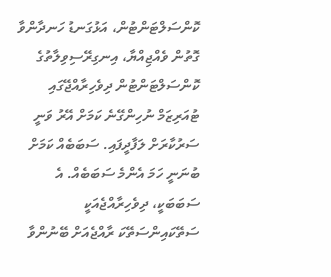ކޮންސަލްޓަންޓުން، އަޅުގަނޑު ހަނދާންވާ ގޮތުން ވެއްޖިއްޔާ، އިނގިރޭސިވިލާތުގެ ކޮންސަލްޓަންޓުން ދިވެހިރާއްޖޭގައި ޓުއަރިޒަމް ނުހިންގޭނެ ކަމަށް އޭރު ވަނީ ސަރުކާރަށް ލަފާދީފައި. ސަބަބެއް ކަމަށް ބުނަނީ ހަމަ އެންމެ ސަބަބެއް. އެ ސަބަބަކީ، ދިވެހިރާއްޖެއަކީ ސަތޭކައިންސަތޭކަ ރާއްޖެއަށް ބޭނުންވާ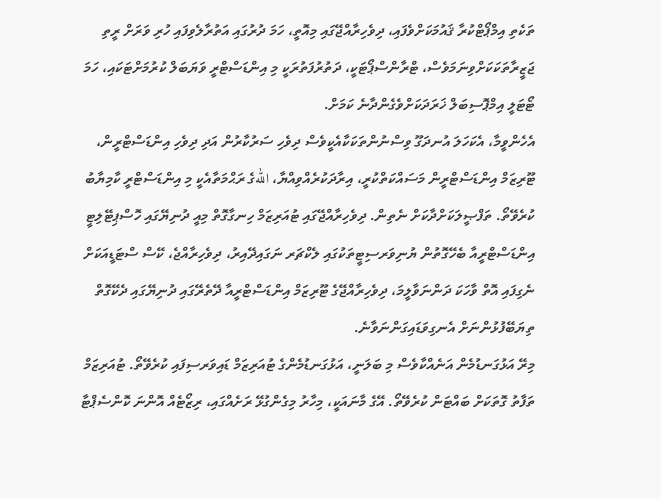ތަކެތި އިމްޕޯޓްކުރާ ޤައުމަކަށްވެފައި، ދިވެހިރާއްޖޭގައި މިއޮތީ، ހަމަ ދުރުގައި އަތުރާލެވިފައި ހުރި ވަރަށް ރީތި ޖަޒީރާތަކަކަށްވިނަމަވެސް، ޓްރާންސްޕޯޓަކީ، ދަތުރުފަތުރަކީ މި އިންޑަސްޓްރީ ވަޔަބަލް ކުރުމަށްޓަކައި، ހަމަ ޓޯޓަލީ އިމްޕޮސިބަލް ޚަރަދަކަށްވެގެންދާނެ ކަމަށް.
އެހެންވީމާ، އެކަހަލަ އުނދަގޫ ވިސްނުންތަކަކާއެކީވެސް ދިވެހި ސަރުކާރުން އަދި ދިވެހި އިންޑަސްޓްރީން، ޓޫރިޒަމް އިންޑަސްޓްރީން މަސައްކަތްކުރީ، އިރާދަކުރެއްވިއްޔާ، اللهގެ ރަޙްމަތާއެކީ މި އިންޑަސްޓްރީ ކާމިޔާބު ކުރެވޭތޯ. ތަފްޞީލަކަށްދާކަށް ނެތިން. ދިވެހިރާއްޖޭގައި ޓުއަރިޒަމް ހިނގާގޮތް މިއީ ދުނިޔޭގައި ހޮސްޕިޓޭލިޓީ އިންޑަސްޓްރީއާ ބެހޭގޮތުން ޔުނިވަރސިޓީތަކުގައި ލެކްޗަރ ނަގައިދޭއިރު، ދިވެހިރާއްޖެ، ކޭސް ސްޓަޑީއަކަށް ނެގިފައި އޮތް ވާހަކަ ދަންނަވާލީމަ، ދިވެހިރާއްޖޭގެ ޓޫރިޒަމް އިންޑަސްޓްރީއާ ދޭތެރޭގައި ދުނިޔޭގައި ދެކޭގޮތް ތިޔަބޭފުޅުންނަށް އެނގިވަޑައިގަންނަވާނެ.
މިރޭ އަޅުގަނޑުމެން އަނެއްކާވެސް މި ބަލަނީ، އަޅުގަނޑުމެންގެ ޓުއަރިޒަމް ޑައިވަރސިފައި ކުރެވޭތޯ. ޓުއަރިޒަމް ތަފާތު ގޮތަކަށް ބައްޓަން ކުރެވޭތޯ. އޭގެ މާނައަކީ، މިހާރު މިގެންގުޅޭ ރަށެއްގައި، ރިޒޯޓެއް އޮންނަ ކޮންސެޕްޓާ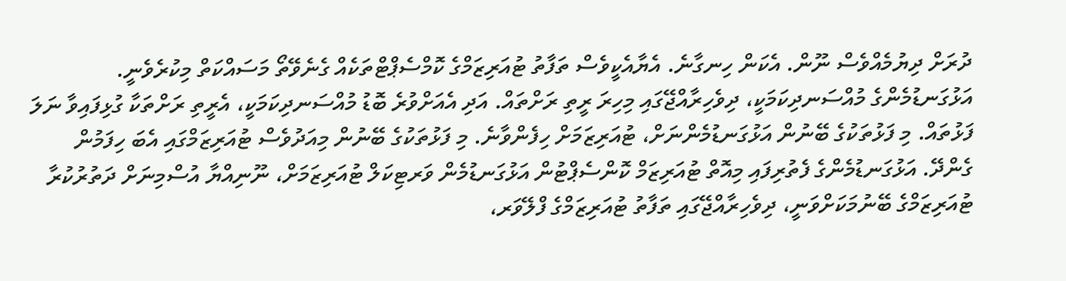ދުރަށް ދިޔުމެއްވެސް ނޫން. އެކަން ހިނގާނެ. އެޔާއެކީވެސް ތަފާތު ޓުއަރިޒަމްގެ ކޮމްސެޕްޓްތަކެއް ގެނެވޭތޯ މަސައްކަތް މިކުރެވެނީ. އަޅުގަނޑުމެންގެ މުއްސަނދިކަމަކީ، ދިވެހިރާއްޖޭގައި މިހިރަ ރީތި ރަށްތައް. އަދި އެއަށްވުރެ ބޮޑު މުއްސަނދިކަމަކީ، އެރީތި ރަށްތަކާ ގުޅިފައިވާ ނަލަ ފަޅުތައް. މި ފަޅުތަކުގެ ބޭނުން އަޅުގަނޑުމެންނަށް، ޓުއަރިޒަމަށް ހިފެންވާނެ. މި ފަޅުތަކުގެ ބޭނުން މިއަދުވެސް ޓުއަރިޒަމްގައި އެބަ ހިފަމުން ގެންދޭ. އަޅުގަނޑުމެންގެ ފެތުރިފައި މިއޮތް ޓުއަރިޒަމް ކޮންސެޕްޓުން އަޅުގަނޑުމެން ވަރޓިކަލް ޓުއަރިޒަމަށް، ނޫނިއްޔާ އުސްމިނަށް ދަތުރުކުރާ ޓުއަރިޒަމްގެ ބޭނުމަކަށްވަނީ، ދިވެހިރާއްޖޭގައި ތަފާތު ޓުއަރިޒަމްގެ ފްލޭވަރ،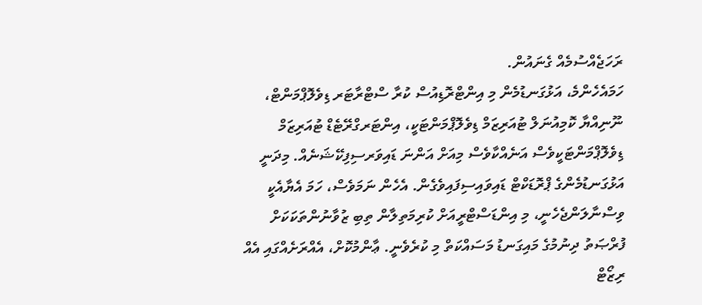ރަހަޖެއްސުމެއް ގެނައުން.
ހަމައެހެންމެ، އަޅުގަނޑުމެން މި އިންޓްރޮޑިއުސް ކުރާ ސްޓްރާޓަރ ޑިވެލޮޕްމަންޓް، ނޫނިއްޔާ ކޮމިއުނަލް ޓުއަރިޒަމް ޑިވެލޮޕްމަންޓަކީ، އިންޓަރގްރޭޓެޑް ޓުއަރިޒަމް ޑިވެލޮޕްމަންޓަކީވެސް އަނެއްކާވެސް މިއަށް އަންނަ ޑައިވަރސިފިކޭޝަނެއް. މިދަނީ އަޅުގަނޑުމެންގެ ޕްރޮޑަކްޓް ޑައިވައިސިފައިވެގެން. އެހެން ނަމަވެސް، ހަމަ އެޔާއެކީ ވިސްނާލަންޖެހެނީ، މި އިންޑަސްޓްރީއަށް ކުރިމަތިލާން ތިބި ޒުވާނުންތަކަކަށް ފުރްޞަތު ދިނުމުގެ މައިގަނޑު މަސައްކަތް މި ކުރެވެނީ. ޢާންމުކޮށް، އެއްރަށެއްގައި އެއް ރިޒޯޓް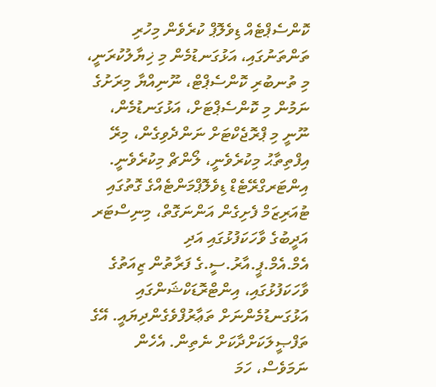ކޮންސެޕްޓެއް ޑިވެލޮޕް ކުރެވެން މިހުރި ތަންތަނުގައި، އަޅުގަނޑުމެން މި ޚިޔާލުކުރަނީ، މި ތުނބުރި ކޮންސެޕްޓް، ނޫނިއްޔާ މިރަށުގެ ނަމުން މި ކޮންސެޕްޓަށް، އަޅުގަނޑުމެން، ނޫނީ މި ޕްރޮޖެކްޓަށް ނަންދެވިގެން، މިރޭ އިފްތިތާޙު މިކުރެވެނީ، ލޯންޗް މިކުރެވެނީ.
އިންޓަރގްރޭޓެޑް ޑިވެލޮޕްމަންޓެއްގެ ގޮތުގައި ޓުއަރިޒަމް ފެށިގެން އަންނަގޮތް، މިނިސްޓަރ އަދީބުގެ ވާހަކަފުޅުގައި އަދި އެމް.އެމް.ޕީ.އާރު.ސީ.ގެ ފަރާތުން ޒިއަތުގެ ވާހަކަފުޅުގައި، އިންޓްރޮޑަކްޝަންގައި އަޅުގަނޑުމެންނަށް ތަޢާރުފްވެގެންދިޔައީ. އޭގެ ތަފްޞީލަކަށްދާކަށް ނެތިން. އެހެން ނަމަވެސް، ހަމަ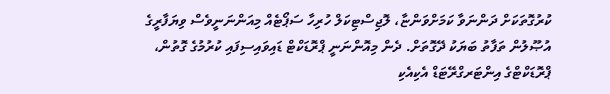ކުރުގޮތަކަށް ދަންނަވާ ކަމަށްވަންޏާ، ލޮޖިސްޓިކަލް ހުރިހާ ސަޕޯޓެއް މިއަންނަނީވެސް ވިޔަފާރީގެ އުޞޫލުން ތަފާތު ބަޔަކު ދޭގޮތަށް. ދެން މިއޮންނަނީ ޕްރޮޑަކްޓް ޑައިވައިސިފައި ކުރުމުގެ ގޮތުން، ޕްރޮޑަކްޓްގެ އިންޓަރގްރޭޓަޑް އެކިއެކި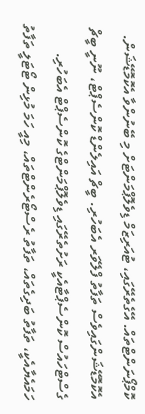ކޮމްޕޯނަންޓްތައް. އޭގެތެރޭގައި، ޓުއަރިޒަމް ޑިވެލޮޕްމަންޓަށް މި ބޭނުންވާ އެކޮމޮޑޭޝަން. އެކޮމޮޑޭޝަންގައިވެސް ތަފާތު ފްލޭވަރ އެބަހުރި. ބީޗް އައިލެންޑް ކޮންސެޕްޓް، ނޫނީ ބީޗް ގެސްޓްހައުސް ކޮންސެޕްޓާއެކީ ރަށުތެރޭގައި ޑިވެލޮޕްމަންޓްގެ ކޮންސެޕްޓް އެބަހުރި. ހަމައެޔާއެކީ، ތަފާތު ބަދިގެތައް، ތަފާތު ރެސްޓޯރެންޓްތައް، މިއީ ހަމަ މުޅިން ޓޯޓަލީ ތަފާތު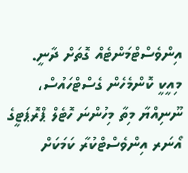އިންވެސްޓްމަންޓެއް ގޮތަށް ދާނީ. މިއީކީ ކޮންމެހެން ގެސްޓްހައުސް، ނޫނިއްޔާ މިތާ މިހުންނަ ހޮޓެލް ޕްރޮޕަޓީގެ އޯނަރ އިންވެސްޓްކުރާ ކަމަކަށް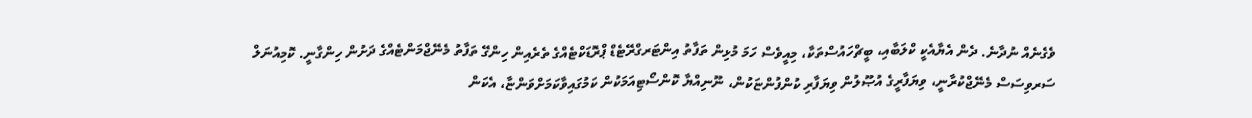ވެގެނެއް ނުދާނެ. ދެން އެޔާއެކީ ކްލަބާއި، ބީޗްހައުސްތަކާ، މިއީވެސް ހަމަ މުޅިން ތަފާތު އިންޓަރގްރޭޓެޑް ޕްރޮޑަކްޓެއްގެ ތެރެއިން ހިންގޭ ތަފާތު މެނޭޖްމަންޓެއްގެ ދަށުން ހިންގާނީ. ކޮމިއުނަލް ސަރވިސަސް މެނޭޖްކުރާނީ، ވިޔަފާރީގެ އުޞޫލުން ވިޔަފާރި ކުންފުންޏަކުން، ނޫނިއްޔާ ކޮންސޯޓިއަމަކުން ކަމުގައިވާކަމަށްވަންޏާ، އެކަން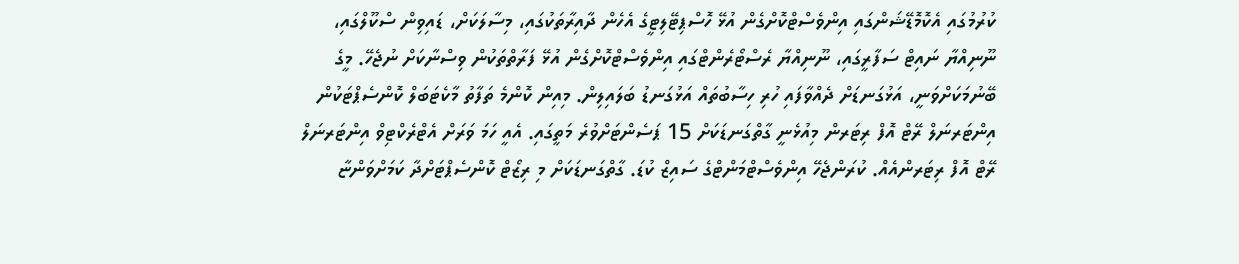ކުރުމުގައި އެކޮމޮޑޭޝަންގައި އިންވެސްޓްކޮށްގެން އުޅޭ ހޮސްޕިޓޭލިޓީގެ އެހެން ދާއިރާތަކުގައި، މިސާލަކަށް، ޑައިވިން ސްކޫލްގައި، ނޫނިއްޔާ ނައިޓް ސަފާރީގައި، ނޫނިއްޔާ ރެސްޓޯރެންޓްގައި އިންވެސްޓްކޮށްގެން އުޅޭ ފަރާތްތަކުން ވިސްނާކަށް ނުޖެހޭ. މީގެ ބޭނުމަކަށްވަނީ، އަޅުގަނޑަށް ދެއްވާފައި ހުރި ހިސާބުތައް އަޅުގަނޑު ބަލައިލިން. މިއިން ކޮންމެ ތަފާތު މާކެޓަބަލް ކޮންސެޕްޓަކުން އިންޓަރނަލް ރޭޓް އޮފް ރިޓަރން މިއުޅެނީ ގާތްގަނޑަކަށް 15 ޕަސެންޓަށްވުރެ މަތީގައި. އެއީ ހަމަ ވަރަށް އެޓްރެކްޓިވް އިންޓަރނަލް ރޭޓް އޮފް ރިޓަރންއެއް. ކުރަންޖެހޭ އިންވެސްޓްމަންޓްގެ ސައިޒް ކުޑަ. ގާތްގަނޑަކަށް މި ރިޒޯޓް ކޮންސެޕްޓަށްދާ ކަމަށްވަންޏާ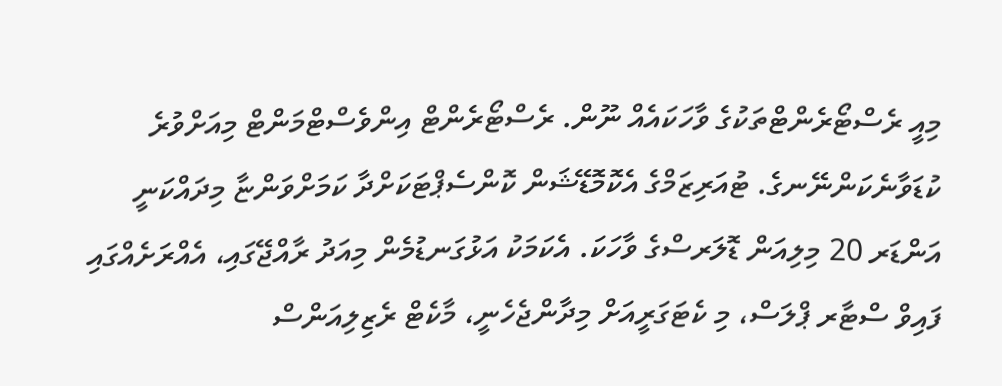މިއީ ރެސްޓޯރެންޓްތަކުގެ ވާހަކައެއް ނޫން. ރެސްޓޯރެންޓް އިންވެސްޓްމަންޓް މިއަށްވުރެ ކުޑަވާނެކަންނޭނގެ. ޓުއަރިޒަމްގެ އެކޮމޮޑޭޝަން ކޮންސެޕްޓަކަށްދާ ކަމަށްވަންޏާ މިދައްކަނީ އަންޑަރ 20 މިލިއަން ޑޮލަރސްގެ ވާހަކަ. އެކަމަކު އަޅުގަނޑުމެން މިއަދު ރާއްޖޭގައި، އެއްރަށެއްގައި ފައިވް ސްޓާރ ޕްލަސް، މި ކެޓަގަރީއަށް މިދާންޖެހެނީ، މާކެޓް ރެޒިލިއަންސް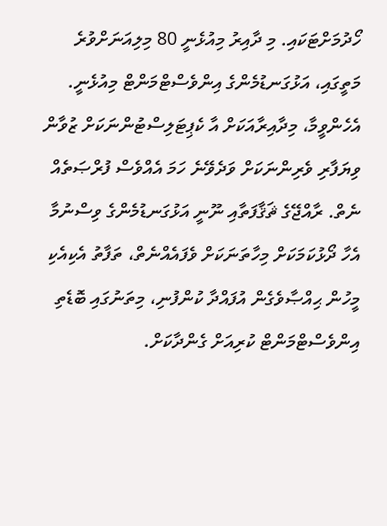ހޯދުމަށްޓަކައި. މި ދާއިރު މިއުޅެނީ 80 މިލިއަނަށްވުރެ މަތީގައި، އަޅުގަނޑުމެންގެ އިންވެސްޓްމަންޓް މިއުޅެނީ. އެހެންވީމާ، މިދާއިރާއަކަށް އާ ކެޕިޓަލިސްޓުންނަކަށް ޒުވާން ވިޔަފާރި ވެރިންނަކަށް ވަދެވޭނެ ހަމަ އެއްވެސް ފުރްޞަތެއް ނެތް. ރާއްޖޭގެ ޘަޤާފަތާއި ނޫނީ އަޅުގަނޑުމެންގެ ވިސްނުމާ އެހާ ދޯޅުކަމަކަށް މިހާތަނަކަށް ވެފައެއްނެތް، ތަފާތު އެކިއެކި މީހުން ޙިއްޞާވެގެން އުފައްދާ ކުންފުނި، މިތަނުގައި ބޮޑެތި އިންވެސްޓްމަންޓް ކުރިއަށް ގެންދާކަށް.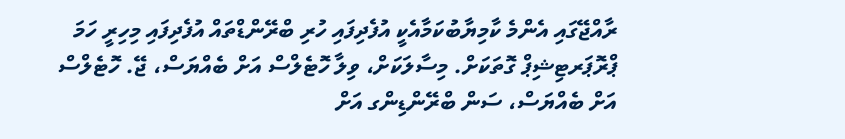ރާއްޖޭގައި އެންމެ ކާމިޔާބުކަމާއެކީ އުފެދިފައި ހުރި ބްރޭންޑްތައް އުފެދިފައި މިހިރީ ހަމަ ޕްރޮޕަރޓިޝިޕް ގޮތަކަށް. މިސާލަކަށް، ވިލާ ހޮޓެލްސް އަށް ބެއްޔަސް، ޖޭ. ހޮޓެލްސް އަށް ބެއްޔަސް، ސަން ބްރޭންޑިންގ އަށް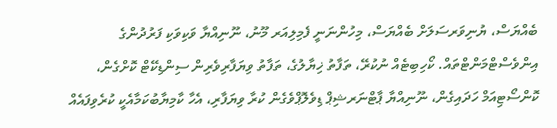ބެއްޔަސް، ޔުނިވަރސަލަށް ބެއްޔަސް، މިހުންނަނީ ފެމިލިއަރ މޫނު، ނޫނިއްޔާ ވަކިވަކި ފަރުދުންގެ އިންވެސްޓްމަންޓްތައް. ކޯހިބިޓެއް ނުކުރޭ، ތަފާތު ޚިޔާލުގެ، ތަފާތު ވިޔަފާރިވެރިން ސިންޑިކޭޓް ކޮށްގެން، ކޮންސޯޓިއަމް ހަދައިގެން، ނޫނިއްޔާ ޕާޓްނަރޝިޕް ޑިވެލޮޕްވެގެން ކުރާ ވިޔަފާރި، އެހާ ކާމިޔާބުކަމާއެކީ ކުރެވިފައެއް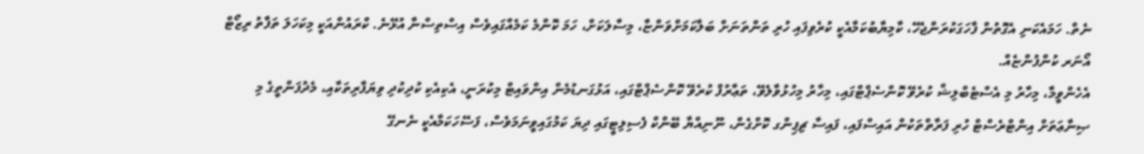ނެތް. ހަމައެކަނި އެގޮތުން ފާހަގަކުރަންޖެހޭ، ކާމިޔާބުކަމާއެކީ ކުރެވިފައި ހުރި ތަންތަނަށް ބަލާކަމަށްވަންޏާ، މިސާލަކަށް، ހަމަ ކޮންމެ ކަމެއްގައިވެސް އިސްތިސްނާ އުޅޭނެ. ކްރައުންއަކީ މިކަހަލަ ތަފާތު ރިޒޯޓް އޯނަރ ކުންފުންޏެއް.
އެހެންވީމާ، މިހާރު މި އެސްޓެބްލިޝް ކުރެވޭ ކޮންސެޕްޓްގައި، މިހާރު މިހުޅުވާލެވޭ، ތަޢާރުފް ކުރެވޭ ކޮންސެޕްޓްގައި، އަޅުގަނޑުމެން އިންވައިޓް މިކުރަނީ، އެކިއެކި ކުދިކުދި ވިޔަފާރިތަކާއި، މެދުފަންތީގެ މި ޞިނާޢަތަށް އިންޓްރެސްޓް ހުރި ފަރާތްތަކުން އައިސްފައި، ފައިސާ ޗިޕިންގ ކޮށްގެން، ނޫނިއްޔާ ބޭންކް ފެސިލިޓީގައި ދިޔަ ކަމުގައިވީނަމަވެސް، ފަސޭހަކަމާއެކީ ނެނގޭ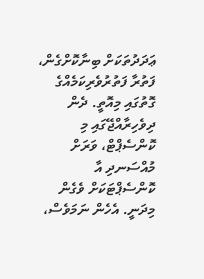ޢަދަދުތަކަށް ބިނާކޮށްގެން، ފަތުރާ ފަތުރުވެރިކަމެއްގެ ގޮތުގައި މިއޮތީ. ދެން ދިވެހިރާއްޖޭގައި މި ކޮންސެޕްޓް، ވަރަށް މުއްސަނދި އާ ކޮންސެޕްޓަކަށް ވެގެން މިދަނީ. އެހެން ނަމަވެސް،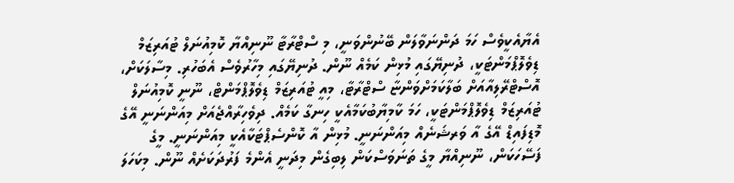އެޔާއެކީވެސް ހަމަ ދަންނަވާލަން ބޭނުންވަނީ، މި ސްޓްރާޓާ ނޫނިއްޔާ ކޮމިއުނަލް ޓުއަރިޒަމް ޑިވެލޮޕްމަންޓަކީ، ދުނިޔޭގައި މުޅިން ކަމެއް ނޫން. ދުނިޔޭގައި މިހާރުވެސް އެބަހުރި. މިސާލަކަށް، އޮސްޓްރޭލިއާއަށް ބަލާކަމަށްވަންޏާ ސްޓްރާޓާ، މިއީ ޓުއަރިޒަމް ޑިވެލޮޕްމަންޓް، ނޫނީ ކޮމިއުނަލް ޓުއަރިޒަމް ޑިވެލޮޕްމަންޓަކީ، ހަމަ ކާމިޔާބުކަމާއެކީ ހިނގާ ކަމެއް. ދިވެހިރާއްޖެއަށް މިއަންނަނީ އޭގެ މޮޑިފައިޑް އޭގެ އާ ވަރޝަނެއް މިއަންނަނީ. މުޅިން އާ ކޮންސެޕްޓަކާއެކީ މިއަންނަނީ. މީގެ ފަސޭހަކަން، ނޫނިއްޔާ މީގެ ތަނަވަސްކަން ލިބިގެން މިދަނީ އެންމެ ފަރުދަކަށެއް ނޫން. މިކަހަލަ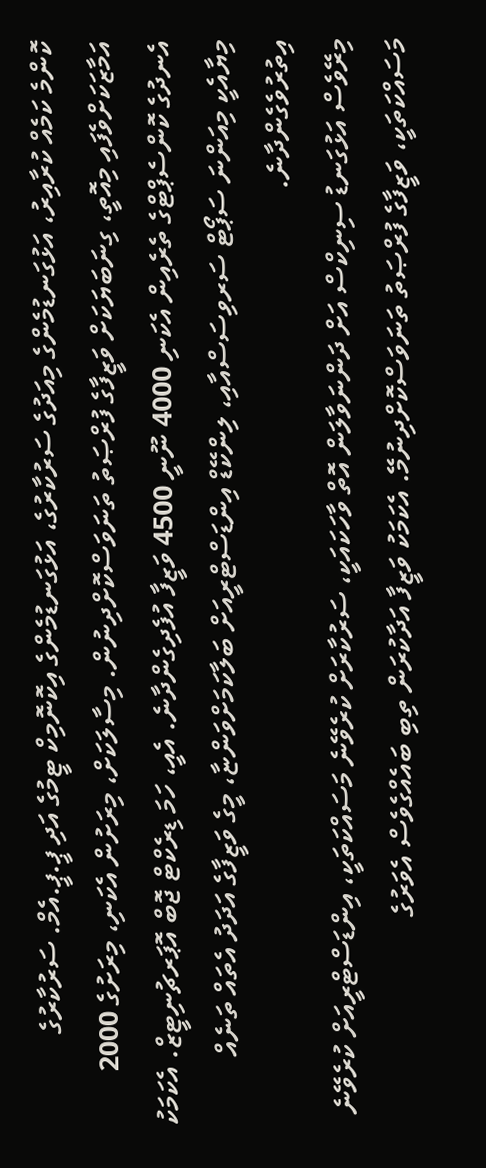ކޮންމެ ކަމެއް ކުރާއިރު، އަޅުގަނޑުމެންގެ މިއަދުގެ ސަރުކާރުގެ، އަޅުގަނޑުމެންގެ އިކޮނޮމިކް ޓީމުގެ އަދި ޕީ.ޕީ.އެމް. ސަރުކާރުގެ އަމާޒަކަށްވެފައި މިއޮތީ، ގިނަބަޔަކަށް ވަޒީފާގެ ފުރްޞަތު ތަނަވަސްކޮށްދިނުން. މިސާލަކަށް، މިރަށުން އެކަނި، މިރަށުގެ 2000 އެނދުގެ ކޮންސެޕްޓްގެ ތެރެއިން އެކަނި 4000 ނޫނީ 4500 ވަޒީފާ އުފެދިގެންދާނެ. އެއީ، ހަމަ ޑިރެކްޓް ޖޮބް އޮޕަރޗުނިޓީޒް. އެކަމަކު މިޔާއެކީ މިއަންނަ ސަޕޯޓް ސަރވިސަސްއާއި، ލިންކޭޑް އިންޑަސްޓްރީއަށް ބަލާކަމަށްވަންޏާ، މީގެ ވަޒީފާގެ އަދަދު އެތައް ތަނެއް އިތުރުވެގެންދާނެ.
މިރޭވެސް އަޅުގަނޑު ސިނިކްސް އަށް ދަންނަވާލަން އޮތް ވާހަކައަކީ، ސަރުކާރަށް ކުރެވޭނެ މަސައްކަތަކީ، އިންޑަސްޓްރީއަށް ކުރެވޭނެ މަސައްކަތަކީ، ވަޒީފާގެ ފުރްޞަތު ތަނަވަސްކޮށްދިނުމޭ. އެކަމަކު ވަޒީފާ އަދާކުރަން ތިބި ބައެއްގެވެސް އެވަރުގެ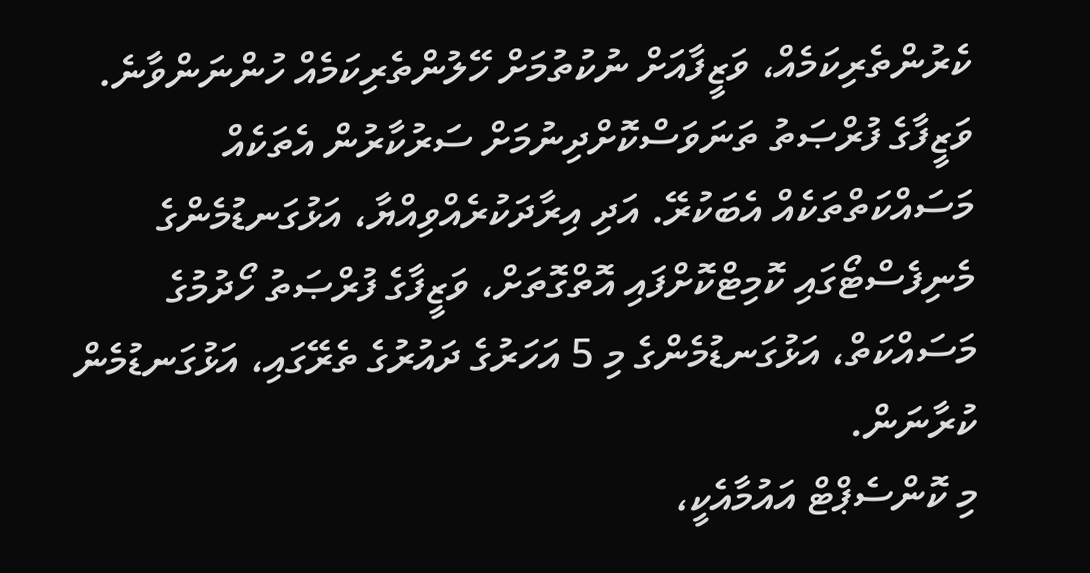ކެރުންތެރިކަމެއް، ވަޒީފާއަށް ނުކުތުމަށް ހޭލުންތެރިކަމެއް ހުންނަންވާނެ. ވަޒީފާގެ ފުރްޞަތު ތަނަވަސްކޮށްދިނުމަށް ސަރުކާރުން އެތަކެއް މަސައްކަތްތަކެއް އެބަކުރޭ. އަދި އިރާދަކުރެއްވިއްޔާ، އަޅުގަނޑުމެންގެ މެނިފެސްޓޯގައި ކޮމިޓްކޮށްފައި އޮތްގޮތަށް، ވަޒީފާގެ ފުރްޞަތު ހޯދުމުގެ މަސައްކަތް، އަޅުގަނޑުމެންގެ މި 5 އަހަރުގެ ދައުރުގެ ތެރޭގައި، އަޅުގަނޑުމެން ކުރާނަން.
މި ކޮންސެޕްޓް އައުމާއެކީ،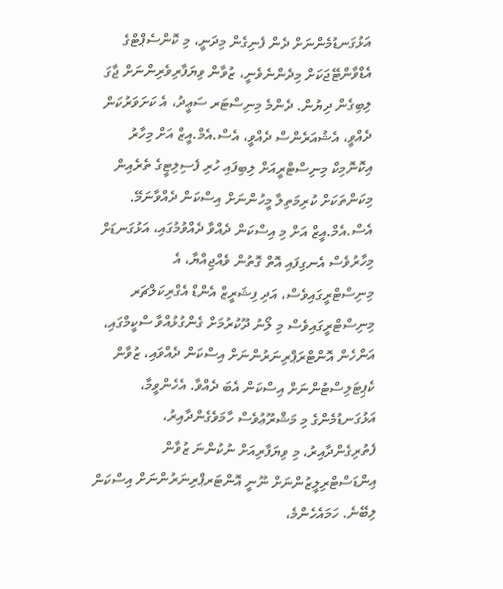އަޅުގަނޑުމެންނަށް ދެން ފެނިގެން މިދަނީ، މި ކޮންސެޕްޓްގެ އެޑްވާންޓޭޖަކަށް މިދެންނެވެނީ، ޒުވާން ވިޔަފާރިވެރިންނަށް ޖާގަ ލިބިގެން ދިޔުން. ދެންމެ މިނިސްޓަރ ސަޢީދު، އެ ކަށަވަރުކަން ދެއްވީ، އެޝުއަރެންސް ދެއްވީ، އެސް.އެމް.އީޒް އަށް މިހާރު އިކޮނޮމިކް މިނިސްޓްރީއަށް ލިބިފައި ހުރި ފެސިލިޓީގެ ތެރެއިން މިކަންތަކަށް ކުރިމަތިލާ މީހުންނަށް އިސްކަން ދެއްވާނަމޭ. އެސް.އެމް.އީޒް އަށް މި އިސްކަން ދެއްވާ ދެއްވުމުގައި، އަޅުގަނޑަށް މިހާރުވެސް އެނގިފައި އޮތް ގޮތުން ވެއްޖިއްޔާ، އެ މިނިސްޓްރީގައިވެސް، އަދި ފިޝަރީޒް އެންޑް އެގްރިކަލްޗަރ މިނިސްޓްރީގައިވެސް މި ލޯނު ދޫކުރުމަށް ގެންގުޅުއްވާ ސްކީމްގައި، އަންހެން އޮންޓްރަޕްރިނަރުންނަށް އިސްކަން ދެއްވައި، ޒުވާން ކެޕިޓަލިސްޓުންނަށް އިސްކަން އެބަ ދެއްވާ. އެހެންވީމާ، އަޅުގަނޑުމެންގެ މި މަޝްރޫޢުވެސް ހާމަވެގެންދާއިރު، ފެތުރިގެންދާއިރު، މި ވިޔަފާރިއަށް ނުކުންނަ ޒުވާން އިންޑަސްޓްރިލީޒުންނަށް ނޫނީ އޮންޓަރޕްރިނަރުންނަށް އިސްކަން ލިބޭނެ. ހަމައެހެންމެ،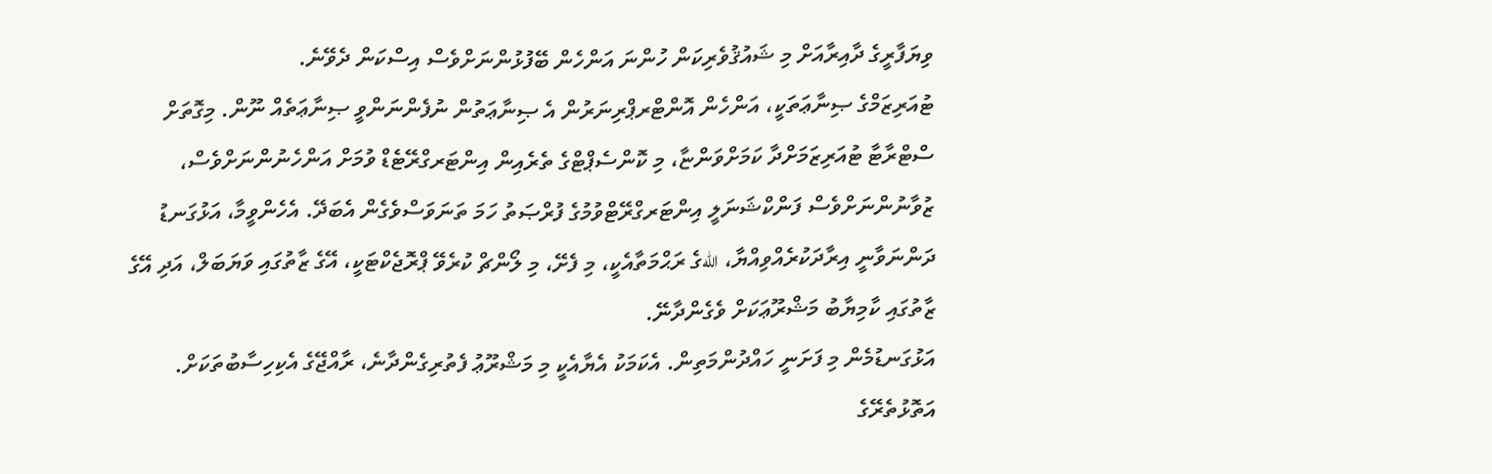ވިޔަފާރީގެ ދާއިރާއަށް މި ޝައުޤުވެރިކަން ހުންނަ އަންހެން ބޭފުޅުންނަށްވެސް އިސްކަން ދެވޭނެ.
ޓުއަރިޒަމްގެ ޞިނާޢަތަކީ، އަންހެން އޮންޓްރޕްރިނަރުން އެ ޞިނާޢަތުން ނުފެންނަންވީ ޞިނާޢަތެއް ނޫން. މިގޮތަށް ސްޓްރާޓާ ޓުއަރިޒަމަށްދާ ކަމަށްވަންޏާ، މި ކޮންސެޕްޓްގެ ތެރެއިން އިންޓަރގްރޭޓެޑް ވުމަށް އަންހެނުންނަށްވެސް، ޒުވާނުންނަށްވެސް ފަންކްޝަނަލީ އިންޓަރގްރޭޓްވުމުގެ ފުރްޞަތު ހަމަ ތަނަވަސްވެގެން އެބަދޭ. އެހެންވީމާ، އަޅުގަނޑު ދަންނަވާނީ އިރާދަކުރެއްވިއްޔާ، اللهގެ ރަޙްމަތާއެކީ، މި ފެށޭ، މި ލޯންޗް ކުރެވޭ ޕްރޮޖެކްޓަކީ، އޭގެ ޒާތުގައި ވަޔަބަލް، އަދި އޭގެ ޒާތުގައި ކާމިޔާބު މަޝްރޫޢަކަށް ވެގެންދާނޭ.
އަޅުގަނޑުމެން މި ފަށަނީ ހައްދުންމަތިން. އެކަމަކު އެޔާއެކީ މި މަޝްރޫޢު ފެތުރިގެންދާނެ، ރާއްޖޭގެ އެކިހިސާބުތަކަށް. އަތޮޅުތެރޭގެ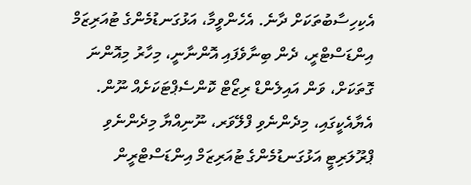އެކިހިސާބުތަކަށް ދާނެ. އެހެންވީމާ، އަޅުގަނޑުމެންގެ ޓުއަރިޒަމް އިންޑަސްޓްރީ، ދެން ބިނާވެފައި އޮންނާނީ، މިހާރު މިއޮންނަ ގޮތަކަށް، ވަން އައިލެންޑް ރިޒޯޓް ކޮންސެޕްޓަކަށެއް ނޫން. އެޔާއެކީގައި، މިދެންނެވި ފްލޭވަރ، ނޫނިއްޔާ މިދެންނެވި ޕްރޫލަރިޓީ އަޅުގަނޑުމެންގެ ޓުއަރިޒަމް އިންޑަސްޓްރީން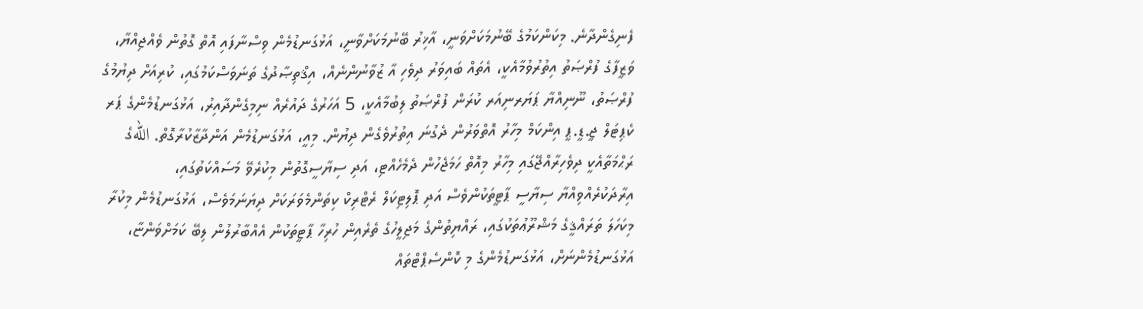ފެނިގެންދާނެ. މިކަންކަމުގެ ބޭނުމަކަށްވަނީ، އާޚިރު ބޭނުމަކަށްވާނީ، އަޅުގަނޑުމެން ވިސްނާފައި އޮތް ގޮތުން ވެއްޖިއްޔާ، ވަޒީފާގެ ފުރްޞަތު އިތުރުވުމާއެކީ، އެތައް ބައިވަރު ދިވެހި އާ ޒުވާނުންނެއް، އިޤްތިޞާދުގެ ތަނަވަސްކަމުގައި، ކުރިއަށް ދިޔުމުގެ ފުރްޞަތު، ނޫނިއްޔާ ޕަޔަރނިއަރ ކުރަން ފުރްޞަތު ލިބުމާއެކީ، 5 އަހަރުގެ ދައުރެއް ނިމިގެންދާއިރު، އަޅުގަނޑުމެންގެ ޕަރ ކެޕިޓަލް ޖީ.ޑީ.ޕީ އިންކަމް މިހާރު އޮތްވަރުން ދެގުނަ އިތުރުވެގެން ދިޔުން. މިއީ، އަޅުގަނޑުމެން އަންދާޒާކުރާގޮތް. اللهގެ ރަޙްމަތާއެކީ ދިވެހިރާއްޖޭގައި މިހާރު މިއޮތް ހަމަޖެހުން ދެމެހެއްޓި، އަދި ސިޔާސީގޮތުން މިކުރެވޭ މަސައްކަތުގައި، އިރާދަކުރެއްވިއްޔާ ސިޔާސީ ޕާޓީތަކުންވެސް އަދި ޕޮލިޓިކަލް ރެޓްރިކް ކިތަންމެވަރަކަށް ދިޔަނަމަވެސް، އަޅުގަނޑުމެން މިކުރާ މިކަހަލަ ތަރައްޤީގެ މަޝްރޫޢުތަކުގައި، ރައްޔިތުންގެ މަޖިލީހުގެ ތެރެއިން ހުރިހާ ޕާޓީތަކުން އެއްބާރުލުން ލިބޭ ކަމަށްވަންޏާ، އަޅުގަނޑުމެންނަށް، އަޅުގަނޑުމެންގެ މި ކޮންސެޕްޓްތައް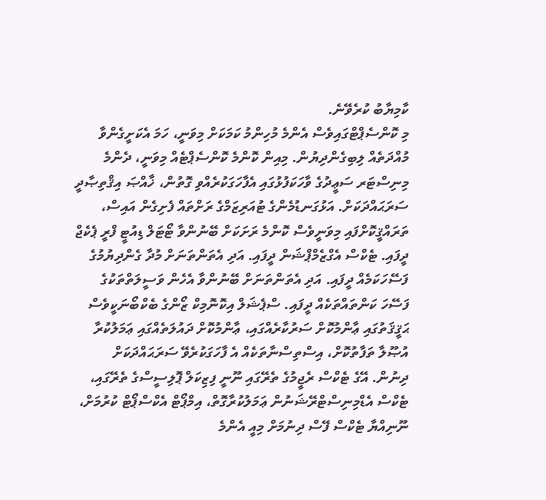ކާމިޔާބު ކުރެވޭނެ.
މި ކޮންސެޕްޓްގައިވެސް އެންމެ މުހިންމު ކަމަކަށް މިވަނީ، ހަމަ އެކަށީގެންވާ މުއްދަތެއް ލިބިގެންދިޔުން. މިއިން ކޮންމެ ކޮންސެޕްޓެއް މިވަނީ، ދެންމެ މިނިސްޓަރ ސަޢީދުގެ ވާހަކަފުޅުގައި އެފާހަގަކުރެއްވި ގޮތުން، ޚާއްޞަ އިޤްތިޞާދީ ސަރަޙައްދަކަށް. އަޅުގަނޑުމެންގެ ޓުއަރިޒަމްގެ ރަށްތައް ފެށިގެން އައިސް، ތަރައްޤީކޮށްފައި މިވަނީވެސް ކޮންމެ ރަށަކަށް ބޭނުންވާ ޓޯޓަލް ޑިއުޓީ ފްރީ ޕެކެޖް ދީފައި. ޓެކްސް އެގްޒެމްޕްޝަން ދީފައި. އަދި އެތަންތަނަށް މުދާ ގެންދިޔުމުގެ ފަސޭހަކަމެއް ދީފައި. އަދި އެތަންތަނަށް ބޭނުންވާ އެހެން ވަސީލަތްތަކުގެ ފަސޭހަ ކަންތައްތަކެއް ދީފައި. ސްޕެޝަލް އިކޮނޮމިކް ޒޯންގެ ބެކްބޯނަކީވެސް ޙަޤީޤަތުގައި ޢާންމުކޮށް ސަރުކާރެއްގައި، ޢާންމުކޮށް ދައުލަތެއްގައި ޢަމަލުކުރާ އުޞޫލާ ތަފާތުކޮށް، އިސްތިސްނާތަކެއް އެ ފާހަގަކުރެވޭ ސަރަޙައްދަކަށް ދިނުން. އޭގެ ޓެކްސް ރެޖީމުގެ ތެރޭގައި ނޫނީ ފިޒިކަލް ޕޮލިސީސްގެ ތެރޭގައި، ޓެކްސް އެޑްމިނިސްޓްރޭޝަނުން ޢަމަލުކުރާގޮތް، އިމްޕޯޓް އެކްސްޕޯޓް ކުރުމަށް، ނޫނިއްޔާ ޓެކްސް ފޭސް ދިނުމަށް މިއީ އެންމެ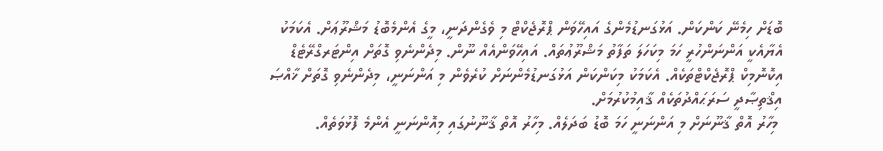ބޮޑަށް ހިމެނޭ ކަންކަން. އަޅުގަނޑުމެންގެ އައިހޭވަން ޕްރޮޖެކްޓް މި ވެގެންދަނީ، މީގެ އެންމެބޮޑު މަޝްރޫޢަށް. އެކަމަކު އެޔާއެކީ އަންނަންހުރީ ހަމަ މިކަހަލަ ތަފާތު މަޝްރޫޢުތައް. އައިހޭވަންއެއް ނޫން. މިދެންނެވި ގޮތަށް އިންޓަރގްރޭޓެޑް އިކޮނޮމިކް ޕްރޮޖެކްޓްތަކެއް. އެކަމަކު މިކަންކަން އަޅުގަނޑުމެންނަށް ކުރެވެން މި އަންނަނީ، މިދެންނެވި ގޮތަށް ޚާއްޞަ އިޤްތިޞާދީ ސަރަޙައްދުތަކެއް ޤާއިމުކުރުމަށް.
 މިހާރު އޮތް ޤާނޫނަށް މި އަންނަނީ ހަމަ ބޮޑު ބަދަލެއް. މިހާރު އޮތް ޤާނޫނުގައި މިއޮންނަނީ އެންމެ ފޮޅުވަތެއް.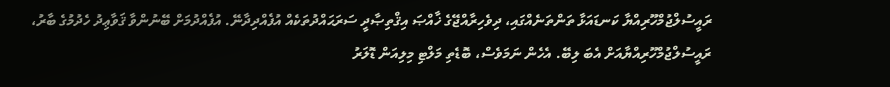ރައީސުލްޖުމްހޫރިއްޔާ ކަނޑައަޅާ ތަންތަނެއްގައި، ދިވެހިރާއްޖޭގެ ޚާއްޞަ އިޤްތިޞާދީ ސަރަޙައްދުތަކެއް އުފެއްދިދާނޭ. އުފެއްދުމަށް ބޭނުންވާ ޤަވާޢިދު ހެދުމުގެ ބާރު، ރައީސުލްޖުމްހޫރިއްޔާއަށް އެބަ ލިބޭ. އެހެން ނަމަވެސް، ބޮޑެތި މަލްޓި މިލިއަން ޑޮލަރު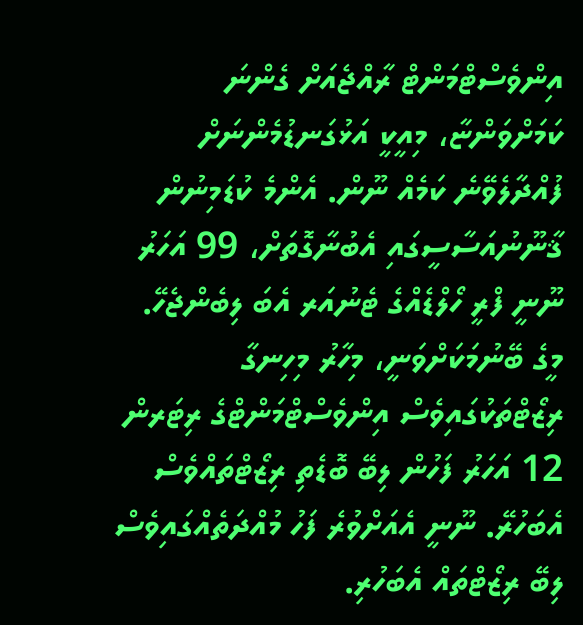އިންވެސްޓްމަންޓް ރާއްޖެއަށް ގެންނަ ކަމަށްވަންޏާ، މިއީކީ އަޅުގަނޑުމެންނަށް ފުއްދާލެވޭނެ ކަމެއް ނޫން. އެންމެ ކުޑަމިނުން ޤާނޫނުއަސާސީގައި އެބުނާގޮތަށް، 99 އަހަރު ނޫނީ ފްރީ ހޯލްޑެއްގެ ޓެނުއަރ އެބަ ލިބެންޖެހޭ. މީގެ ބޭނުމަކަށްވަނީ، މިހާރު މިހިނގާ ރިޒޯޓްތަކުގައިވެސް އިންވެސްޓްމަންޓްގެ ރިޓަރން 12 އަހަރު ފަހުން ލިބޭ ބޮޑެތި ރިޒޯޓްތައްވެސް އެބަހުރޭ. ނޫނީ އެއަށްވުރެ ފަހު މުއްދަތެއްގައިވެސް ލިބޭ ރިޒޯޓްތައް އެބަހުރި.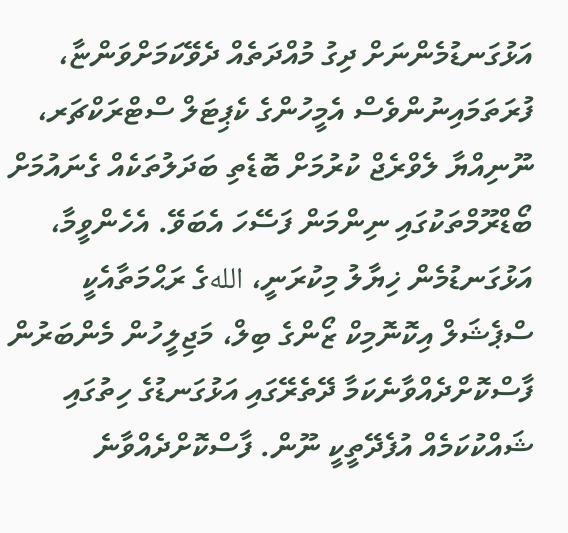އަޅުގަނޑުމެންނަށް ދިގު މުއްދަތެއް ދެވޭކަމަށްވަންޏާ، ފުރަތަމައިނުންވެސް އެމީހުންގެ ކެޕިޓަލް ސްޓްރަކްޗަރ، ނޫނިއްޔާ ލެވްރެޖް ކުރުމަށް ބޮޑެތި ބަދަލުތަކެއް ގެނައުމަށް ބޯޑްރޫމްތަކުގައި ނިންމަން ފަސޭހަ އެބަވޭ. އެހެންވީމާ، އަޅުގަނޑުމެން ޚިޔާލު މިކުރަނީ، اللهގެ ރަޙްމަތާއެކީ ސްޕެޝަލް އިކޮނޮމިކް ޒޯންގެ ބިލް، މަޖިލީހުން މެންބަރުން ފާސްކޮށްދެއްވާނެކަމާ ދޭތެރޭގައި އަޅުގަނޑުގެ ހިތުގައި ޝައްކުކަމެއް އުފެދޭތީކީ ނޫން. ފާސްކޮށްދެއްވާނެ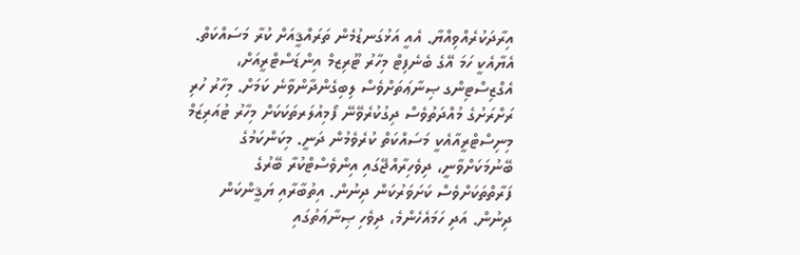އިރާދަކުރެއްވިއްޔާ. އެއީ އަޅުގަނޑުމެން ތަރައްޤީއަށް ކުރާ މަސައްކަތް. އެޔާއެކީ ހަމަ އޭގެ ބެނެފިޓް މިހާރު ޓޫރިޒމް އިންޑަސްޓްރީއަށް، އެގްޒިސްޓިންގ ޞިނާޢަތަށްވެސް ލިބިގެންދާންވާނެ ކަމަށް. މިހާރު ހުރި ރަށްރަށުގެ މުއްދަތުވެސް ދިގުކުރެވޭނޭ ފޯމިއުލަރތަކަކަށް މިހާރު ޓުއަރިޒަމް މިނިސްޓްރީއާއެކީ މަސައްކަތް ކުރެވެމުން ދަނީ. މިކަންކަމުގެ ބޭނުމަކަށްވާނީ، ދިވެހިރާއްޖޭގައި އިންވެސްޓްކުރާ ބޭރުގެ ފަރާތްތަކަށްވެސް ކަށަވަރުކަން ދިނުން. އިތުބާރާއި ޔަޤީންކަން ދިނުން. އަދި ހަމައެހެންމެ، ދިވެހި ޞިނާޢަތުގައި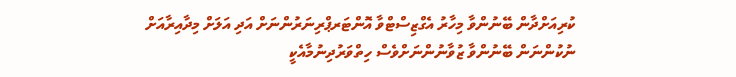ކުރިއަށްދާން ބޭނުންވާ މިހާރު އެގްޒިސްޓްވާ އޮންޓަރޕްރިނަރުންނަށް އަދި އަލަށް މިދާއިރާއަށް ނުކުންނަން ބޭނުންވާ ޒުވާނުންނަށްވެސް ހިތްވަރުދިނުމާއެކީ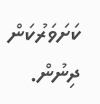ކަށަވަރުކަން ދިނުން.